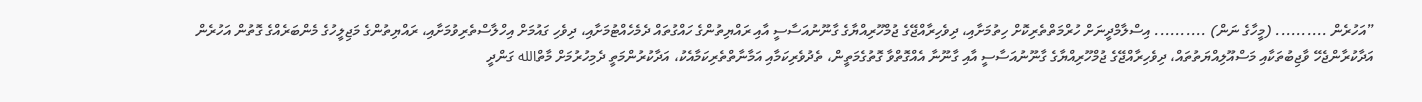”އަހުރެން .......... (މީހާގެ ނަން) .......... އިސްލާމްދީނަށް ހުރްމަތްތެރިކޮށް ހިތުމަށާއި، ދިވެހިރާއްޖޭގެ ޖުމްހޫރިއްޔާގެ ގާނޫނުއަސާސީ އާއި ރައްޔިތުންގެ ހައްގުތައް ދެމެހެއްޓުމަށާއި، ދިވެހި ގައުމަށް އިހްލާސްތެރިވުމަށާއި، ރައްޔިތުންގެ މަޖިލީހުގެ މެންބަރެއްގެ ގޮތުން އަހުރެން އަދާކުރާންޖެހޭ ވާޖިބުތަކާއި މަސްއޫލިއްޔަތުތައް، ދިވެހިރާއްޖޭގެ ޖުމްހޫރިއްޔާގެ ގާނޫނުއަސާސީ އާއި ގާނޫނާ އެއްގޮތްވާ ގޮތުގެމަތީން، ތެދުވެރިކަމާއި އަމާނާތްތެރިކަމާއެކު، އަދާކުރުންމަތީ ދެމިހުރުމަށް މާތްالله ގަންދީ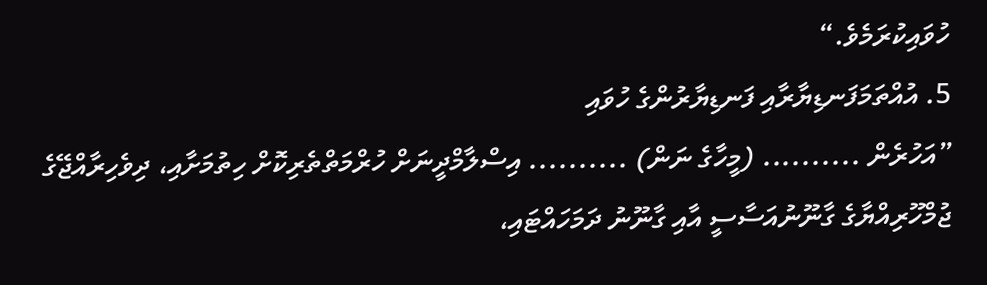ހުވައިކުރަމެވެ.“
5. އުއްތަމަފަނޑިޔާރާއި ފަނޑިޔާރުންގެ ހުވައި
”އަހުރެން .......... (މީހާގެ ނަން) .......... އިސްލާމްދީނަށް ހުރްމަތްތެރިކޮށް ހިތުމަށާއި، ދިވެހިރާއްޖޭގެ ޖުމްހޫރިއްޔާގެ ގާނޫނުއަސާސީ އާއި ގާނޫނު ދަމަހައްޓައި،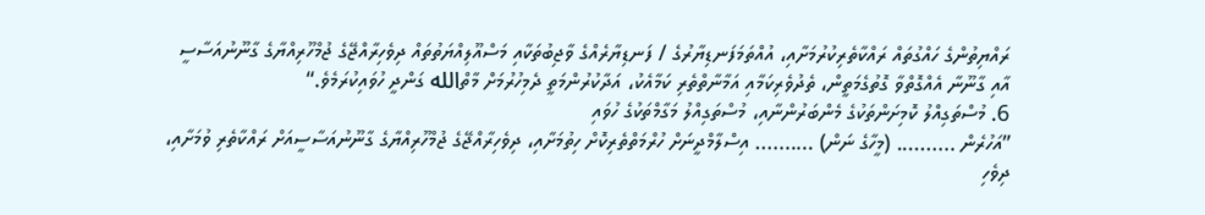ރައްޔިތުންގެ ހައްގުތައް ރައްކާތެރިކުރުމަށާއި، އުއްތަމަފަނޑިޔާރުގެ / ފަނޑިޔާރެއްގެ ވާޖިބުތަކާއި މަސްއޫލިއްޔަތުތައް ދިވެހިރާއްޖޭގެ ޖުމްހޫރިއްޔާގެ ގާނޫނުއަސާސީ އާއި ގާނޫނާ އެއްގޮތްވާ ގޮތުގެމަތީން، ތެދުވެރިކަމާއި އަމާނާތްތެރި ކަމާއެކު، އަދާކުރުންމަތީ ދެމިހުރުމަށް މާތްالله ގަންދީ ހުވައިކުރަމެވެ.“
6. މުސްތަގިއްލު ކޮމިށަންތަކުގެ މެންބަރުންނާއި، މުސްތަގިއްލު މަގާމްތަކުގެ ހުވައި
”އަހުރެން .......... (މީހާގެ ނަން) .......... އިސްލާމްދީނަށް ހުރްމަތްތެރިކޮށް ހިތުމަށާއި، ދިވެހިރާއްޖޭގެ ޖުމްހޫރިއްޔާގެ ގާނޫނުއަސާސީއަށް ރައްކާތެރި ވުމަށާއި، ދިވެހި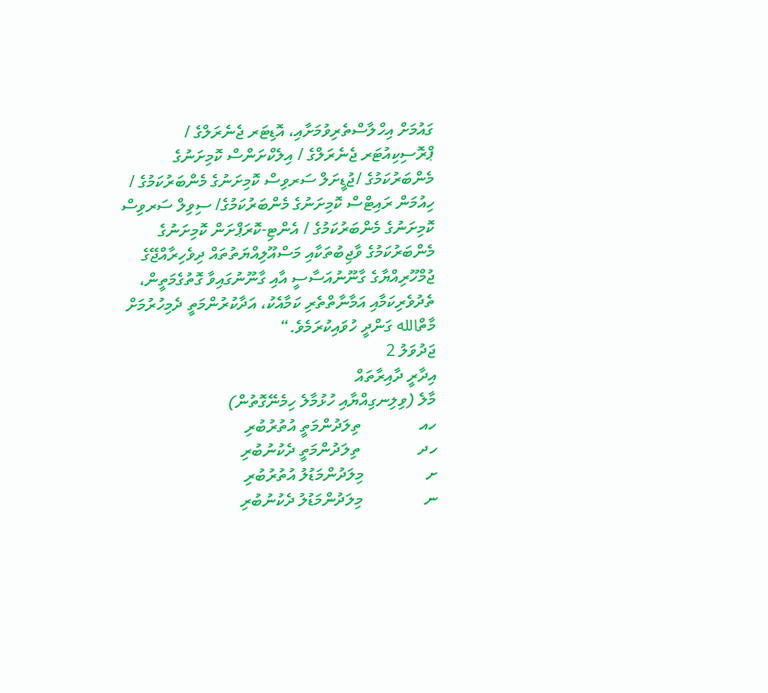ގައުމަށް އިހްލާސްތެރިވުމަށާއި، އޮޑިޓަރ ޖެނެރަލްގެ / ޕްރޮސިކިއުޓަރ ޖެނެރަލްގެ / އިލެކްށަންސް ކޮމިށަނުގެ މެންބަރުކަމުގެ /ޖުޑީށަލް ސަރވިސް ކޮމިށަނުގެ މެންބަރުކަމުގެ / ހިއުމަން ރައިޓްސް ކޮމިށަނުގެ މެންބަރުކަމުގެ/ ސިވިލް ސަރވިސް ކޮމިށަނުގެ މެންބަރުކަމުގެ / އެންޓި-ކޮރަޕްށަން ކޮމިށަނުގެ މެންބަރުކަމުގެ ވާޖިބުތަކާއި މަސްއޫލިއްޔަތުތައް ދިވެހިރާއްޖޭގެ ޖުމްހޫރިއްޔާގެ ގާނޫނުއަސާސީ އާއި ގާނޫނުގައިވާ ގޮތުގެމަތީން، ތެދުވެރިކަމާއި އަމާނާތްތެރި ކަމާއެކު، އަދާކުރުންމަތީ ދެމިހުރުމަށް މާތްالله ގަންދީ ހުވައިކުރަމެވެ.“
ޖަދުވަލު 2
އިދާރީ ދާއިރާތައް
މާލެ (ވިލިނގިއްޔާއި ހުޅުމާލެ ހިމެނޭގޮތުން)
ހއ              ތިލަދުންމަތީ އުތުރުބުރި
ހދ              ތިލަދުންމަތީ ދެކުނުބުރި
ށ               މިލަދުންމަޑުލު އުތުރުބުރި
ނ               މިލަދުންމަޑުލު ދެކުނުބުރި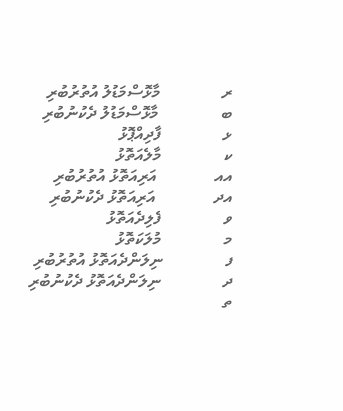ރ               މާޅޮސްމަޑުލު އުތުރުބުރި
ބ               މާޅޮސްމަޑުލު ދެކުނުބުރި
ޅ               ފާދިއްޕޮޅު
ކ               މާލެއަތޮޅު
އއ              އަރިއަތޮޅު އުތުރުބުރި
އދ              އަރިއަތޮޅު ދެކުނުބުރި
ވ               ފެލިދެއަތޮޅު
މ               މުލަކަތޮޅު
ފ               ނިލަންދެއަތޮޅު އުތުރުބުރި
ދ               ނިލަންދެއަތޮޅު ދެކުނުބުރި
ތ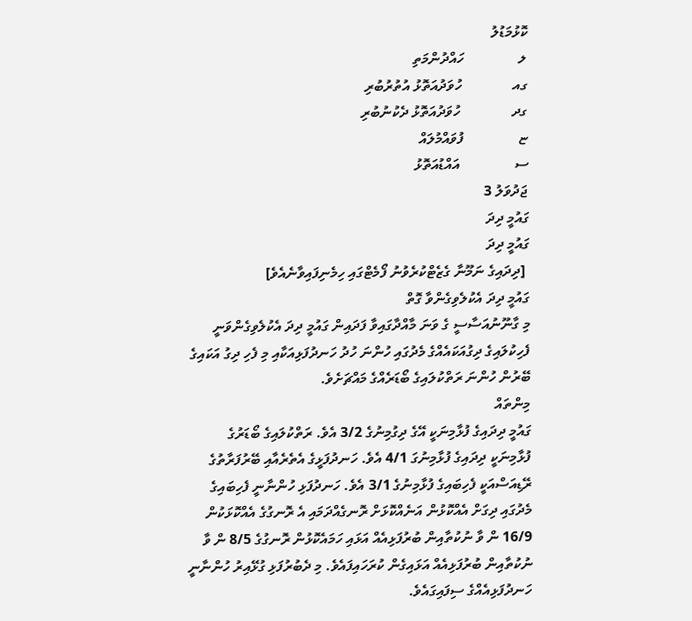ކޮޅުމަޑުލު
ލ               ހައްދުންމަތި
ގއ              ހުވަދުއަތޮޅު އުތުރުބުރި
ގދ              ހުވަދުއަތޮޅު ދެކުނުބުރި
ޏ               ފުވައްމުލައް
ސ               އައްޑުއަތޮޅު
ޖަދުވަލު 3
ގައުމީ ދިދަ
ގައުމީ ދިދަ
 [ދިދައިގެ ނަމޫނާ ގެޒެޓްކުރެވުނު ފޯމެޓްގައި ހިމެނިފައިވާނެއެވެ]
ގައުމީ ދިދަ އެކުލެވިގެންވާ ގޮތް
މި ގާނޫނުއަސާސީ ގެ ވަނަ މާއްދާގައިވާ ފަދައިން ގައުމީ ދިދަ އެކުލެވިގެންވަނީ ފެހިކުލައިގެ ދިގުއަކައެއްގެ މެދުގައި ހުންނަ ހުދު ހަނދުފަޅިއަކާއި މި ފެހި ދިގު އަކައިގެ ބޭރުން ހުންނަ ރަތްކުލައިގެ ބޯޑަރެއްގެ މައްޗަށެވެ.
މިންތައް
ގައުމީ ދިދައިގެ ފުޅާމިނަކީ އޭގެ ދިގުމިނުގެ 3/2 އެވެ. ރަތްކުލައިގެ ބޯޑަރުގެ ފުޅާމިނަކީ ދިދައިގެ ފުޅާމިނުގަ 4/1 އެވެ. ހަނދުފަޅީގެ އެތެރެއާއި ބޭރުފަރާތުގެ ރޭޑިއަސްއަކީ ފެހިބައިގެ ފުޅާމިނުގެ 3/1 އެވެ. ހަނދުފަޅި ހުންނާނީ ފެހިބައިގެ މެދުގައި ދިގަށް އެއްކޮޅުން އަނެއްކޮޅަށް ރޮނގެއްދަމައި އެ ރޮނގުގެ އެއްކޮޅަކުން 16/9 ން ވާ ނުކުތާއިން ބުރުފަޅިއެއް އަޅައި ހަމައެކޮޅުން ރޮނގުގެ 8/5 ން ވާ ނުކުތާއިން ބުރުފަޅިއެއް އަޅައިގެން ކުރަހައިފައެވެ. މި ދެބުރުފަޅި ގުޅޭއިރު ހުންނާނީ ހަނދުފަޅިއެއްގެ ސިފައިގައެވެ.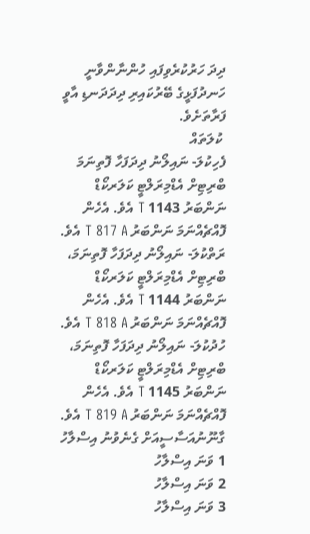ދިދަ ހަރުކުރެވިފައި ހުންނާންވާނީ ހަނދުފަޅީގެ ބޭރުކައިރި ދިދަދަނޑި އާވީ ފަރާތަށެވެ.
 ކުލަތައް
ފެހިކުލަ- ނައިލޯނު ދިދަފަހާ ފޮތިނަމަ ބްރިޓިށް އެޑްމިރަލްޓީ ކަލަރކޯޑް ނަންބަރު 1143 T އެވެ. އެހެން ފޮއްޗެއްނަމަ ނަންބަރު T 817 A އެވެ.
ރަތްކުލަ- ނައިލޯނު ދިދަފަހާ ފޮތިނަމަ، ބްރިޓިށް އެޑްމިރަލްޓީ ކަލަރކޯޑް ނަންބަރު 1144 T އެވެ. އެހެން ފޮއްޗެއްނަމަ ނަންބަރު T 818 A އެވެ.
ހުދުކުލަ- ނައިލޯނު ދިދަފަހާ ފޮތިނަމަ، ބްރިޓިށް އެޑްމިރަލްޓީ ކަލަރކޯޑް ނަންބަރު 1145 T އެވެ. އެހެން ފޮއްޗެއްނަމަ ނަންބަރު T 819 A އެވެ.
ގާނޫނުއަސާސީއަށް ގެނެވުނު އިސްލާހު
1 ވަނަ އިސްލާހު
2 ވަނަ އިސްލާހު
3 ވަނަ އިސްލާހު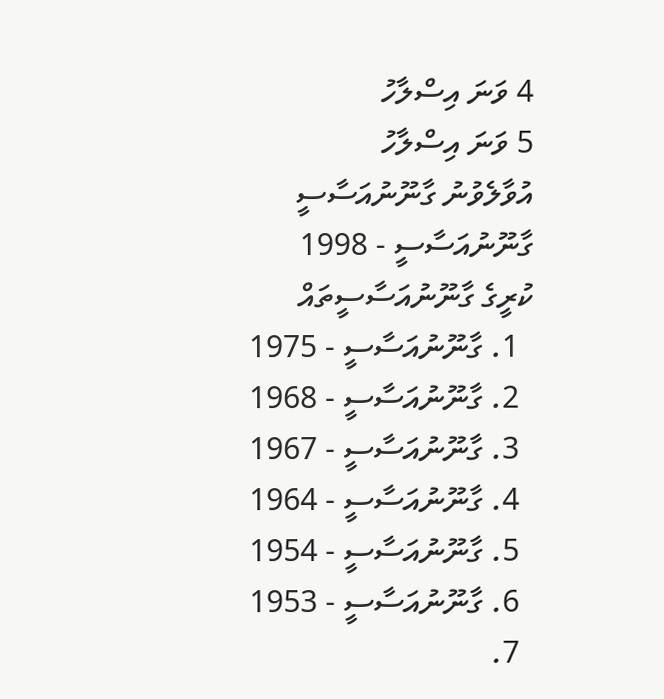4 ވަނަ އިސްލާހު
5 ވަނަ އިސްލާހު
އުވާލެވުނު ގާނޫނުއަސާސީ
ގާނޫނުއަސާސީ - 1998
ކުރީގެ ގާނޫނުއަސާސީތައް
  1. ގާނޫނުއަސާސީ - 1975
  2. ގާނޫނުއަސާސީ - 1968
  3. ގާނޫނުއަސާސީ - 1967
  4. ގާނޫނުއަސާސީ - 1964
  5. ގާނޫނުއަސާސީ - 1954
  6. ގާނޫނުއަސާސީ - 1953
  7.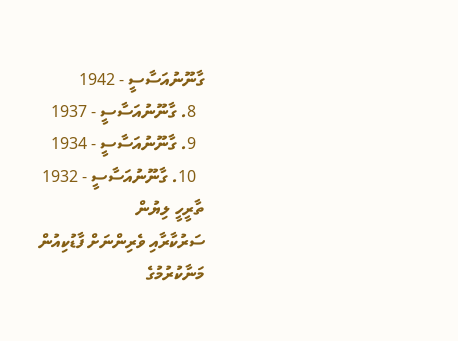ގާނޫނުއަސާސީ - 1942
  8. ގާނޫނުއަސާސީ - 1937
  9. ގާނޫނުއަސާސީ - 1934
  10. ގާނޫނުއަސާސީ - 1932
ތާރީހީ ލިޔުން
ސަރުކާރާއި ވެރިންނަށް ފާޑުކިއުން މަނާކުރުމުގެ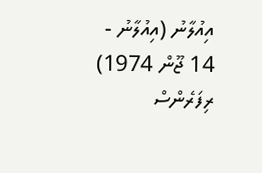އިއުލާނު (އިއުލާނު - 14 ޖޫން 1974)
ރިފަރެންސް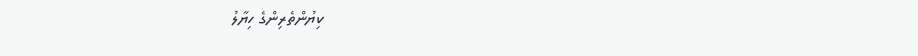ކިޔުންތެރިންގެ ހިޔާލު